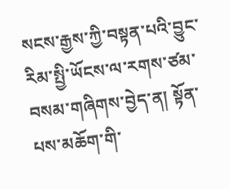སངས་རྒྱས་ཀྱི་བསྟན་པའི་བྱུང་རིམ་སྤྱི་ཡོངས་ལ་རགས་ཙམ་བསམ་གཞིགས་བྱེད་ན། སྟོན་པས་མཆོག་གི་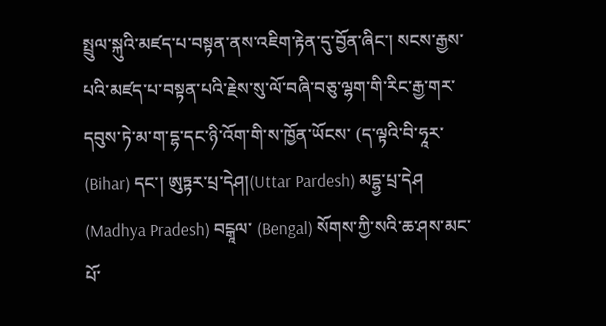སྤྲུལ་སྐུའི་མཛད་པ་བསྟན་ནས་འཇིག་རྟེན་དུ་བྱོན་ཞིང་། སངས་རྒྱས་པའི་མཛད་པ་བསྟན་པའི་རྗེས་སུ་ལོ་བཞི་བཅུ་ལྷག་གི་རིང་རྒྱ་གར་དབུས་ཏེ་མ་ག་དྷ་དང་ཉི་འོག་གི་ས་ཁྱོན་ཡོངས་ (ད་ལྟའི་བི་ཧཱར་ (Bihar) དང་། ཨུཏྟར་པྲ་དེཤ།(Uttar Pardesh) མདྷྱ་པྲ་དེཤ (Madhya Pradesh) བངྒཱལ་ (Bengal) སོགས་ཀྱི་སའི་ཆ་ཤས་མང་པོ་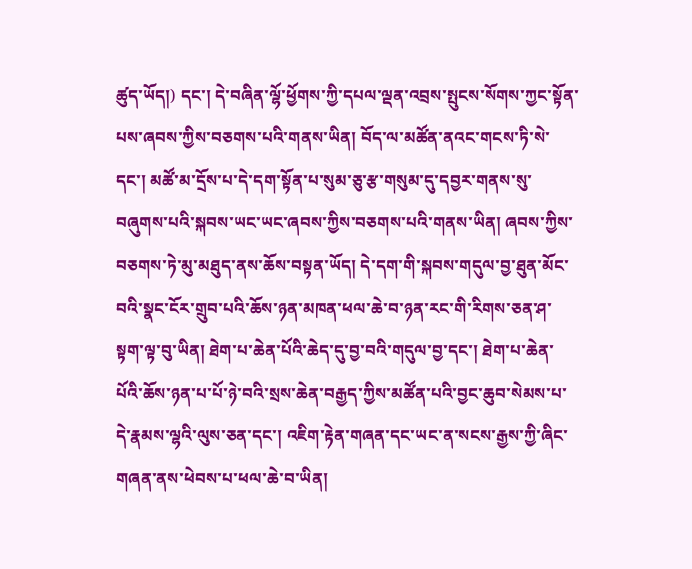ཚུད་ཡོད།) དང་། དེ་བཞིན་ལྷོ་ཕྱོགས་ཀྱི་དཔལ་ལྡན་འབྲས་སྤུངས་སོགས་ཀྱང་སྟོན་པས་ཞབས་ཀྱིས་བཅགས་པའི་གནས་ཡིན། བོད་ལ་མཚོན་ནའང་གངས་ཏི་སེ་དང་། མཚོ་མ་དྲོས་པ་དེ་དག་སྟོན་པ་སུམ་ཅུ་རྩ་གསུམ་དུ་དབྱར་གནས་སུ་བཞུགས་པའི་སྐབས་ཡང་ཡང་ཞབས་ཀྱིས་བཅགས་པའི་གནས་ཡིན། ཞབས་ཀྱིས་བཅགས་ཏེ་མུ་མཐུད་ནས་ཆོས་བསྟན་ཡོད། དེ་དག་གི་སྐབས་གདུལ་བྱ་ཐུན་མོང་བའི་སྣང་ངོར་གྲུབ་པའི་ཆོས་ཉན་མཁན་ཕལ་ཆེ་བ་ཉན་རང་གི་རིགས་ཅན་ཤ་སྟག་ལྟ་བུ་ཡིན། ཐེག་པ་ཆེན་པོའི་ཆེད་དུ་བྱ་བའི་གདུལ་བྱ་དང་། ཐེག་པ་ཆེན་པོའི་ཆོས་ཉན་པ་པོ་ཉེ་བའི་སྲས་ཆེན་བརྒྱད་ཀྱིས་མཚོན་པའི་བྱང་ཆུབ་སེམས་པ་དེ་རྣམས་ལྷའི་ལུས་ཅན་དང་། འཇིག་རྟེན་གཞན་དང་ཡང་ན་སངས་རྒྱས་ཀྱི་ཞིང་གཞན་ནས་ཕེབས་པ་ཕལ་ཆེ་བ་ཡིན།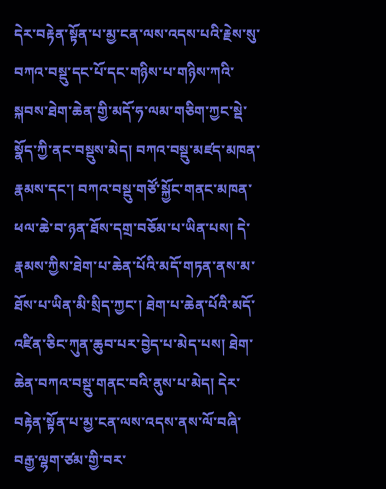དེར་བརྟེན་སྟོན་པ་མྱ་ངན་ལས་འདས་པའི་རྗེས་སུ་བཀའ་བསྡུ་དང་པོ་དང་གཉིས་པ་གཉིས་ཀའི་སྐབས་ཐེག་ཆེན་གྱི་མདོ་ཧ་ལམ་གཅིག་ཀྱང་སྡེ་སྣོད་ཀྱི་ནང་བསྡུས་མེད། བཀའ་བསྡུ་མཛད་མཁན་རྣམས་དང་། བཀའ་བསྡུ་གཙོ་སྐྱོང་གནང་མཁན་ཕལ་ཆེ་བ་ཉན་ཐོས་དགྲ་བཅོམ་པ་ཡིན་པས། དེ་རྣམས་ཀྱིས་ཐེག་པ་ཆེན་པོའི་མདོ་གཏན་ནས་མ་ཐོས་པ་ཡིན་མི་སྲིད་ཀྱང་། ཐེག་པ་ཆེན་པོའི་མདོ་འཛིན་ཅིང་ཀུན་ཆུབ་པར་བྱེད་པ་མེད་པས། ཐེག་ཆེན་བཀའ་བསྡུ་གནང་བའི་ནུས་པ་མེད། དེར་བརྟེན་སྟོན་པ་མྱ་ངན་ལས་འདས་ནས་ལོ་བཞི་བརྒྱ་ལྷག་ཙམ་གྱི་བར་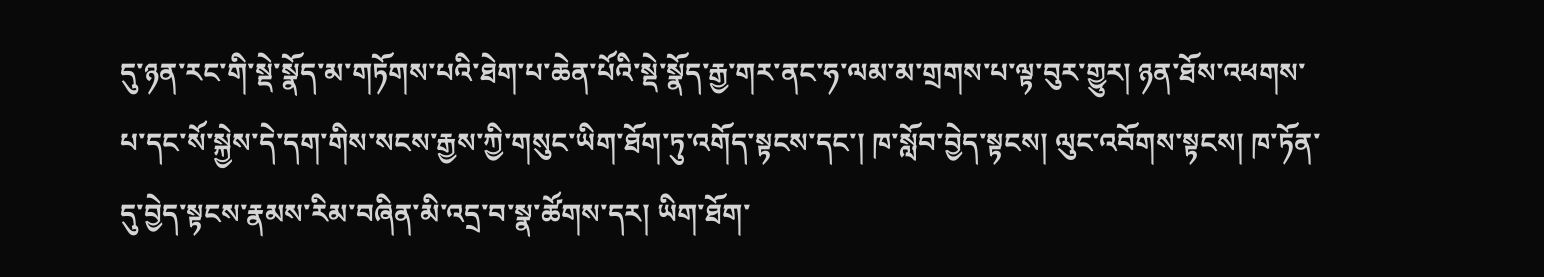དུ་ཉན་རང་གི་སྡེ་སྣོད་མ་གཏོགས་པའི་ཐེག་པ་ཆེན་པོའི་སྡེ་སྣོད་རྒྱ་གར་ནང་ཧ་ལམ་མ་གྲགས་པ་ལྟ་བུར་གྱུར། ཉན་ཐོས་འཕགས་པ་དང་སོ་སྐྱེས་དེ་དག་གིས་སངས་རྒྱས་ཀྱི་གསུང་ཡིག་ཐོག་ཏུ་འགོད་སྟངས་དང་། ཁ་སློབ་བྱེད་སྟངས། ལུང་འབོགས་སྟངས། ཁ་ཏོན་དུ་བྱེད་སྟངས་རྣམས་རིམ་བཞིན་མི་འདྲ་བ་སྣ་ཚོགས་དར། ཡིག་ཐོག་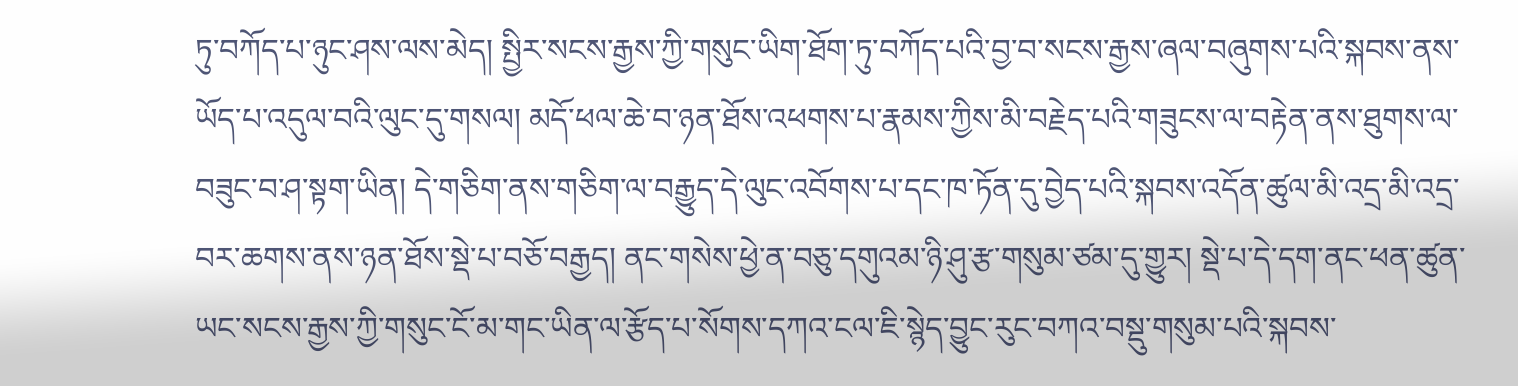ཏུ་བཀོད་པ་ཉུང་ཤས་ལས་མེད། སྤྱིར་སངས་རྒྱས་ཀྱི་གསུང་ཡིག་ཐོག་ཏུ་བཀོད་པའི་བྱ་བ་སངས་རྒྱས་ཞལ་བཞུགས་པའི་སྐབས་ནས་ཡོད་པ་འདུལ་བའི་ལུང་དུ་གསལ། མདོ་ཕལ་ཆེ་བ་ཉན་ཐོས་འཕགས་པ་རྣམས་ཀྱིས་མི་བརྗེད་པའི་གཟུངས་ལ་བརྟེན་ནས་ཐུགས་ལ་བཟུང་བ་ཤ་སྟག་ཡིན། དེ་གཅིག་ནས་གཅིག་ལ་བརྒྱུད་དེ་ལུང་འབོགས་པ་དང་ཁ་ཏོན་དུ་བྱེད་པའི་སྐབས་འདོན་ཚུལ་མི་འདྲ་མི་འདྲ་བར་ཆགས་ནས་ཉན་ཐོས་སྡེ་པ་བཅོ་བརྒྱད། ནང་གསེས་ཕྱེ་ན་བཅུ་དགུའམ་ཉི་ཤུ་རྩ་གསུམ་ཙམ་དུ་གྱུར། སྡེ་པ་དེ་དག་ནང་ཕན་ཚུན་ཡང་སངས་རྒྱས་ཀྱི་གསུང་ངོ་མ་གང་ཡིན་ལ་རྩོད་པ་སོགས་དཀའ་ངལ་ཇི་སྙེད་བྱུང་རུང་བཀའ་བསྡུ་གསུམ་པའི་སྐབས་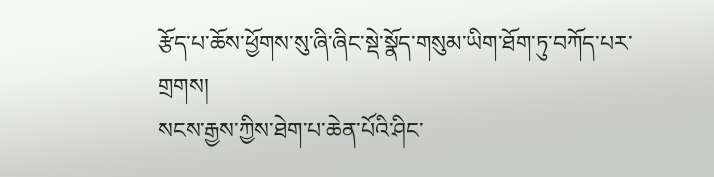རྩོད་པ་ཆོས་ཕྱོགས་སུ་ཞི་ཞིང་སྡེ་སྣོད་གསུམ་ཡིག་ཐོག་ཏུ་བཀོད་པར་གྲགས།
སངས་རྒྱས་ཀྱིས་ཐེག་པ་ཆེན་པོའི་ཤིང་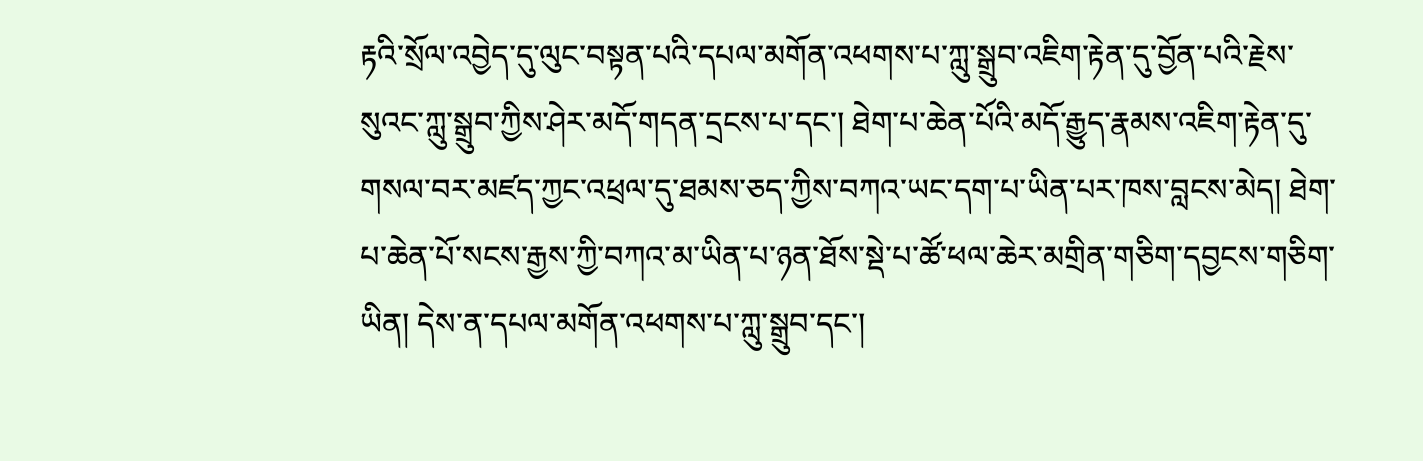རྟའི་སྲོལ་འབྱེད་དུ་ལུང་བསྟན་པའི་དཔལ་མགོན་འཕགས་པ་ཀླུ་སྒྲུབ་འཇིག་རྟེན་དུ་བྱོན་པའི་རྗེས་སུའང་ཀླུ་སྒྲུབ་ཀྱིས་ཤེར་མདོ་གདན་དྲངས་པ་དང་། ཐེག་པ་ཆེན་པོའི་མདོ་རྒྱུད་རྣམས་འཇིག་རྟེན་དུ་གསལ་བར་མཛད་ཀྱང་འཕྲལ་དུ་ཐམས་ཅད་ཀྱིས་བཀའ་ཡང་དག་པ་ཡིན་པར་ཁས་བླངས་མེད། ཐེག་པ་ཆེན་པོ་སངས་རྒྱས་ཀྱི་བཀའ་མ་ཡིན་པ་ཉན་ཐོས་སྡེ་པ་ཚོ་ཕལ་ཆེར་མགྲིན་གཅིག་དབྱངས་གཅིག་ཡིན། དེས་ན་དཔལ་མགོན་འཕགས་པ་ཀླུ་སྒྲུབ་དང་།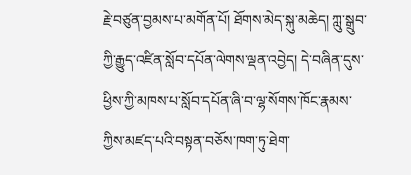རྗེ་བཙུན་བྱམས་པ་མགོན་པོ། ཐོགས་མེད་སྐུ་མཆེད། ཀླུ་སྒྲུབ་ཀྱི་རྒྱུད་འཛིན་སློབ་དཔོན་ལེགས་ལྡན་འབྱེད། དེ་བཞིན་དུས་ཕྱིས་ཀྱི་མཁས་པ་སློབ་དཔོན་ཞི་བ་ལྷ་སོགས་ཁོང་རྣམས་ཀྱིས་མཛད་པའི་བསྟན་བཅོས་ཁག་ཏུ་ཐེག་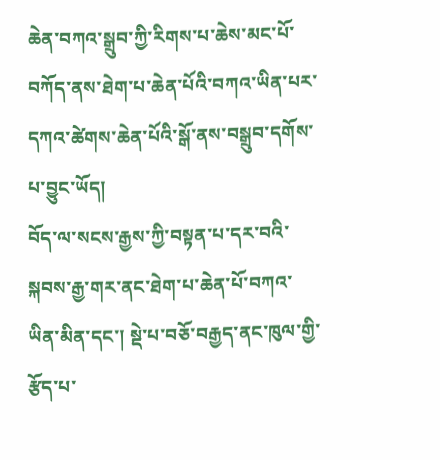ཆེན་བཀའ་སྒྲུབ་ཀྱི་རིགས་པ་ཆེས་མང་པོ་བཀོད་ནས་ཐེག་པ་ཆེན་པོའི་བཀའ་ཡིན་པར་དཀའ་ཚེགས་ཆེན་པོའི་སྒོ་ནས་བསྒྲུབ་དགོས་པ་བྱུང་ཡོད།
བོད་ལ་སངས་རྒྱས་ཀྱི་བསྟན་པ་དར་བའི་སྐབས་རྒྱ་གར་ནང་ཐེག་པ་ཆེན་པོ་བཀའ་ཡིན་མིན་དང་། སྡེ་པ་བཅོ་བརྒྱད་ནང་ཁུལ་གྱི་རྩོད་པ་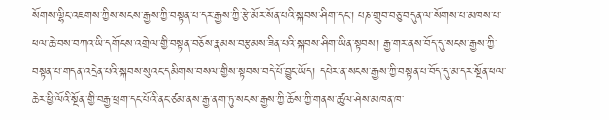སོགས་ལྷིང་འཇགས་ཀྱིས་སངས་རྒྱས་ཀྱི་བསྟན་པ་དར་རྒྱས་ཀྱི་རྩེ་མོར་སོན་པའི་སྐབས་ཤིག་དང་། པཎ་གྲུབ་བཅུ་བདུན་ལ་སོགས་པ་མཁས་པ་ཕལ་ཆེ་བས་བཀའ་ཡི་དགོངས་འགྲེལ་གྱི་བསྟན་བཅོས་རྣམས་བརྩམས་ཟིན་པའི་སྐབས་ཤིག་ཡིན་སྟབས། རྒྱ་གར་ནས་བོད་དུ་སངས་རྒྱས་ཀྱི་བསྟན་པ་གདན་འདྲེན་པའི་སྐབས་སུའང་དམིགས་བསལ་གྱིས་སྟབས་བདེ་པོ་བྱུང་ཡོད། དཔེར་ན་སངས་རྒྱས་ཀྱི་བསྟན་པ་བོད་དུ་མ་དར་སྔོན་ཕལ་ཆེར་ཕྱི་ལོའི་སྔོན་གྱི་བརྒྱ་ཕྲག་དང་པོའི་ནང་ཙམ་ནས་རྒྱ་ནག་ཏུ་སངས་རྒྱས་ཀྱི་ཆོས་ཀྱི་གནས་ཚུལ་ཤེས་མཁན་ཁ་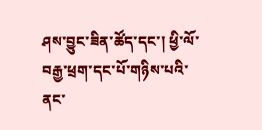ཤས་བྱུང་ཟིན་ཚོད་དང་། ཕྱི་ལོ་བརྒྱ་ཕྲག་དང་པོ་གཉིས་པའི་ནང་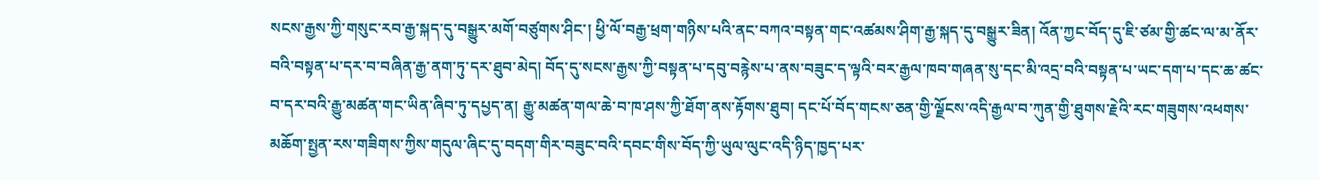སངས་རྒྱས་ཀྱི་གསུང་རབ་རྒྱ་སྐད་དུ་བསྒྱུར་མགོ་བཙུགས་ཤིང་། ཕྱི་ལོ་བརྒྱ་ཕྲག་གཉིས་པའི་ནང་བཀའ་བསྟན་གང་འཚམས་ཤིག་རྒྱ་སྐད་དུ་བསྒྱུར་ཟིན། འོན་ཀྱང་བོད་དུ་ཇི་ཙམ་གྱི་ཚང་ལ་མ་ནོར་བའི་བསྟན་པ་དར་བ་བཞིན་རྒྱ་ནག་ཏུ་དར་ཐུབ་མེད། བོད་དུ་སངས་རྒྱས་ཀྱི་བསྟན་པ་དབུ་བརྙེས་པ་ནས་བཟུང་ད་ལྟའི་བར་རྒྱལ་ཁབ་གཞན་སུ་དང་མི་འདྲ་བའི་བསྟན་པ་ཡང་དག་པ་དང་ཆ་ཚང་བ་དར་བའི་རྒྱུ་མཚན་གང་ཡིན་ཞིབ་ཏུ་དཔྱད་ན། རྒྱུ་མཚན་གལ་ཆེ་བ་ཁ་ཤས་ཀྱི་ཐོག་ནས་རྟོགས་ཐུབ། དང་པོ་བོད་གངས་ཅན་གྱི་ལྗོངས་འདི་རྒྱལ་བ་ཀུན་གྱི་ཐུགས་རྗེའི་རང་གཟུགས་འཕགས་མཆོག་སྤྱན་རས་གཟིགས་ཀྱིས་གདུལ་ཞིང་དུ་བདག་གིར་བཟུང་བའི་དབང་གིས་བོད་ཀྱི་ཡུལ་ལུང་འདི་ཉིད་ཁྱད་པར་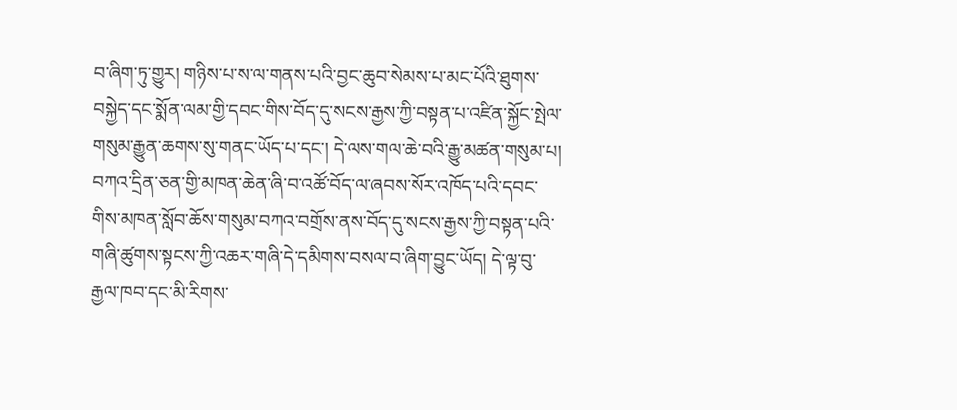བ་ཞིག་ཏུ་གྱུར། གཉིས་པ་ས་ལ་གནས་པའི་བྱང་ཆུབ་སེམས་པ་མང་པོའི་ཐུགས་བསྐྱེད་དང་སྨོན་ལམ་གྱི་དབང་གིས་བོད་དུ་སངས་རྒྱས་ཀྱི་བསྟན་པ་འཛིན་སྐྱོང་སྤེལ་གསུམ་རྒྱུན་ཆགས་སུ་གནང་ཡོད་པ་དང་། དེ་ལས་གལ་ཆེ་བའི་རྒྱུ་མཚན་གསུམ་པ། བཀའ་དྲིན་ཅན་གྱི་མཁན་ཆེན་ཞི་བ་འཚོ་བོད་ལ་ཞབས་སོར་འཁོད་པའི་དབང་གིས་མཁན་སློབ་ཆོས་གསུམ་བཀའ་བགྲོས་ནས་བོད་དུ་སངས་རྒྱས་ཀྱི་བསྟན་པའི་གཞི་ཚུགས་སྟངས་ཀྱི་འཆར་གཞི་དེ་དམིགས་བསལ་བ་ཞིག་བྱུང་ཡོད། དེ་ལྟ་བུ་རྒྱལ་ཁབ་དང་མི་རིགས་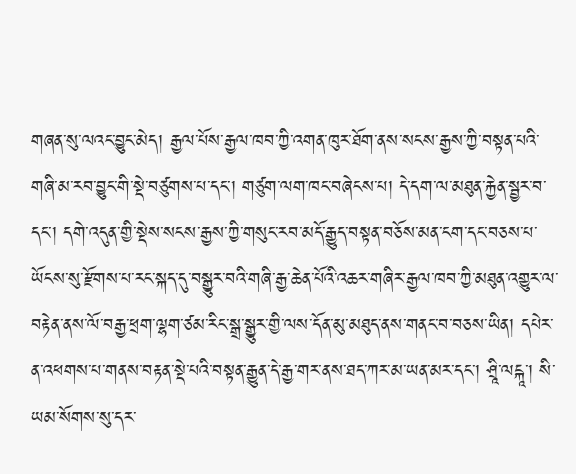གཞན་སུ་ལའང་བྱུང་མེད། རྒྱལ་པོས་རྒྱལ་ཁབ་ཀྱི་འགན་ཁུར་ཐོག་ནས་སངས་རྒྱས་ཀྱི་བསྟན་པའི་གཞི་མ་རབ་བྱུང་གི་སྡེ་བཙུགས་པ་དང་། གཙུག་ལག་ཁང་བཞེངས་པ། དེ་དག་ལ་མཐུན་རྐྱེན་སྦྱར་བ་དང་། དགེ་འདུན་གྱི་སྡེས་སངས་རྒྱས་ཀྱི་གསུང་རབ་མདོ་རྒྱུད་བསྟན་བཅོས་མན་ངག་དང་བཅས་པ་ཡོངས་སུ་རྫོགས་པ་རང་སྐད་དུ་བསྒྱུར་བའི་གཞི་རྒྱ་ཆེན་པོའི་འཆར་གཞིར་རྒྱལ་ཁབ་ཀྱི་མཐུན་འགྱུར་ལ་བརྟེན་ནས་ལོ་བརྒྱ་ཕྲག་ལྷག་ཙམ་རིང་སྒྲ་སྒྱུར་གྱི་ལས་དོན་མུ་མཐུད་ནས་གནང་བ་བཅས་ཡིན། དཔེར་ན་འཕགས་པ་གནས་བརྟན་སྡེ་པའི་བསྟན་རྒྱུན་དེ་རྒྱ་གར་ནས་ཐད་ཀར་མ་ཡན་མར་དང་། ཤྲཱི་ལངྐཱ་། སི་ཡམ་སོགས་སུ་དར་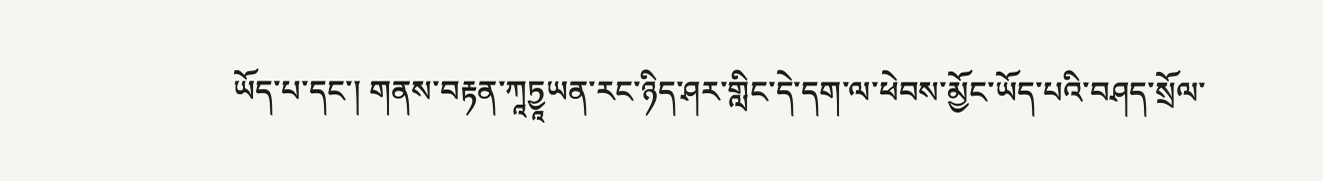ཡོད་པ་དང་། གནས་བརྟན་ཀཱཏྱཱཡན་རང་ཉིད་ཤར་གླིང་དེ་དག་ལ་ཕེབས་མྱོང་ཡོད་པའི་བཤད་སྲོལ་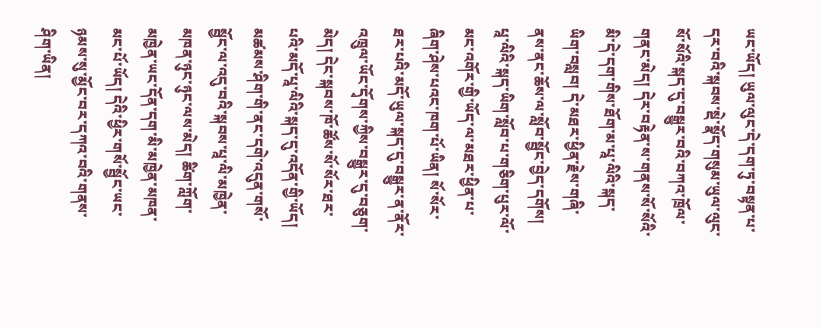ཡང་ཡོད། ཡུལ་ལུང་དེ་དག་ཏུ་བསྟན་པ་དར་བའི་སྐབས་སྡེ་སྣོད་གསུམ་ཡུལ་ལུང་སོ་སོའི་སྐད་དུ་བསྒྱུར་བའི་བཀའ་ཁྲོལ་གནང་མེད། དེར་བརྟེན་ས་གནས་སོ་སོའི་མི་དེ་དག་གིས་ཐོག་མ་པཱ་ལིའི་སྐད་ཡིག་བསླབ། དེ་མཐར་ཕྱིན་རྗེས་གཞི་ནས་ནང་ཆོས་ལ་སློབ་སྦྱོང་བྱེད་དགོས། པཱ་ལིའི་སྐད་ཡིག་སློབ་པ་གཅིག་པུར་ལོ་མང་འགོར་གྱི་ཡོད་ལ་མཐར་ཕྱིན་པ་ཞིག་ཤེས་པའང་ཁག་པོ་ཡིན། སོ་སོར་ཐར་པའི་མདོ་ཡུལ་སྐད་དུ་བསྒྱུར་ན་ནོར་འཁྲུལ་ཡོང་དྭོགས་ཀྱིས་བསྒྱུར་དུ་བཅུག་མེད། དེང་སྐབས་ཁོ་ཚོས་སོ་སོར་ཐར་པའི་མདོ་པཱ་ལིའི་སྐད་དུ་འདོན་གྱི་ཡོད། མཚམས་ཤིག་གི་ནང་དགེ་འདུན་གསོ་སྦྱོང་ལ་འདུ་བའི་སྐབས་པཱ་ལི་མཁྱེན་མཁན་ཉུང་ཉུང་ལས་མེད། ཚིག་ཀློག་མཁྱེན་ཡང་དོན་དག་མི་མཁྱེན་མཁན་མང་པོ་ཡོད། དེའི་ཕྱིར་གསོ་སྦྱོང་ཡང་ཉམས་སུ་མྱོང་བར་དཀའ་བའི་གནས་ཤིག་ཡིན།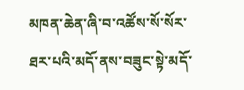མཁན་ཆེན་ཞི་བ་འཚོས་སོ་སོར་ཐར་པའི་མདོ་ནས་བཟུང་སྟེ་མདོ་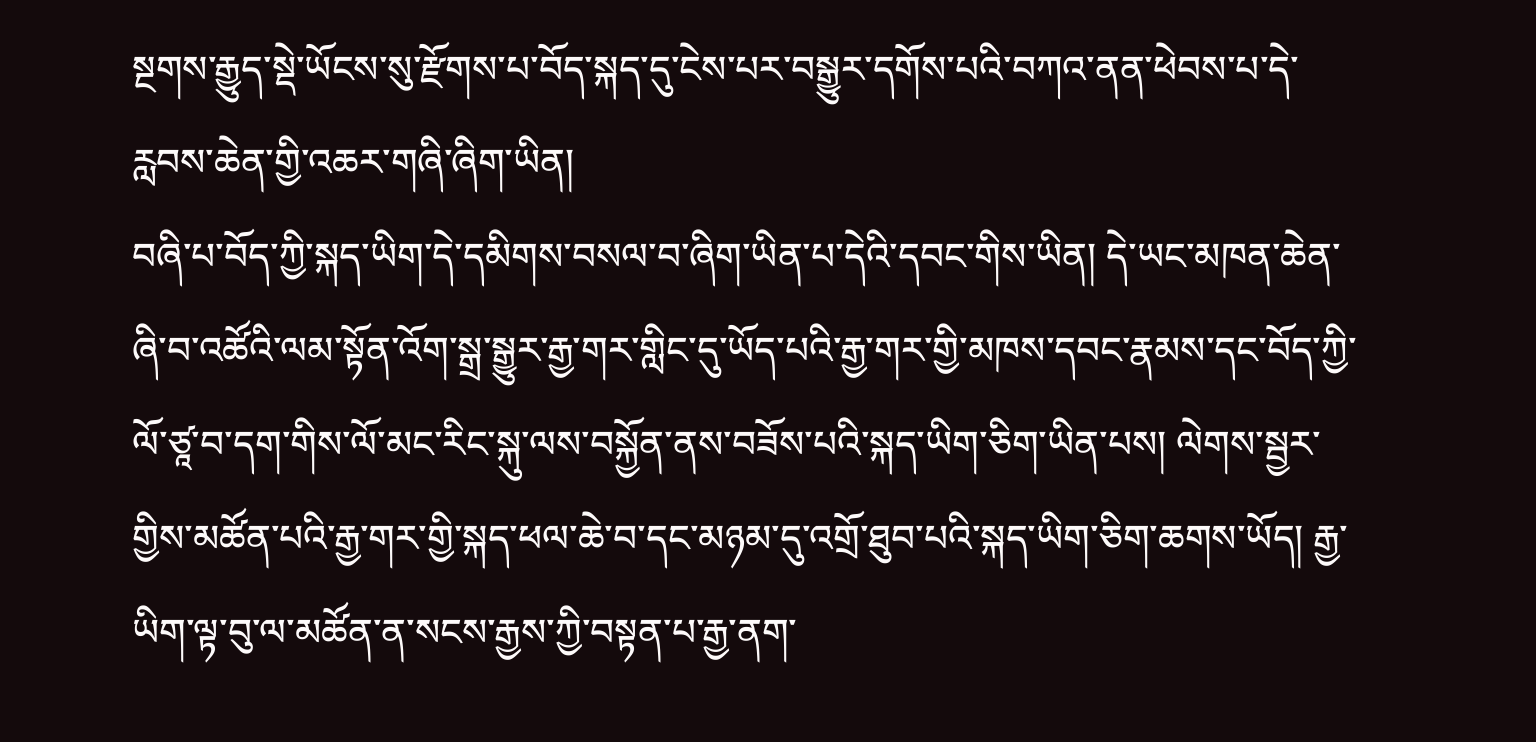སྔགས་རྒྱུད་སྡེ་ཡོངས་སུ་རྫོགས་པ་བོད་སྐད་དུ་ངེས་པར་བསྒྱུར་དགོས་པའི་བཀའ་ནན་ཕེབས་པ་དེ་རླབས་ཆེན་གྱི་འཆར་གཞི་ཞིག་ཡིན།
བཞི་པ་བོད་ཀྱི་སྐད་ཡིག་དེ་དམིགས་བསལ་བ་ཞིག་ཡིན་པ་དེའི་དབང་གིས་ཡིན། དེ་ཡང་མཁན་ཆེན་ཞི་བ་འཚོའི་ལམ་སྟོན་འོག་སྒྲ་སྒྱུར་རྒྱ་གར་གླིང་དུ་ཡོད་པའི་རྒྱ་གར་གྱི་མཁས་དབང་རྣམས་དང་བོད་ཀྱི་ལོ་ཙཱ་བ་དག་གིས་ལོ་མང་རིང་སྐུ་ལས་བསྐྱོན་ནས་བཟོས་པའི་སྐད་ཡིག་ཅིག་ཡིན་པས། ལེགས་སྦྱར་གྱིས་མཚོན་པའི་རྒྱ་གར་གྱི་སྐད་ཕལ་ཆེ་བ་དང་མཉམ་དུ་འགྲོ་ཐུབ་པའི་སྐད་ཡིག་ཅིག་ཆགས་ཡོད། རྒྱ་ཡིག་ལྟ་བུ་ལ་མཚོན་ན་སངས་རྒྱས་ཀྱི་བསྟན་པ་རྒྱ་ནག་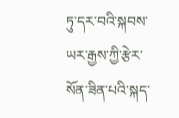ཏུ་དར་བའི་སྐབས་ཡར་རྒྱས་ཀྱི་རྩེར་སོན་ཟིན་པའི་སྐད་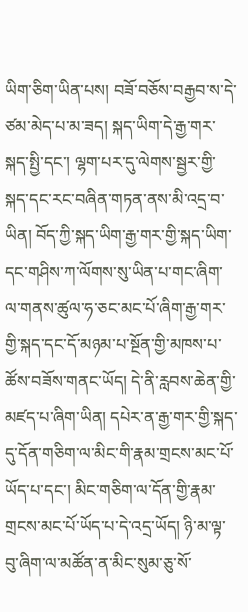ཡིག་ཅིག་ཡིན་པས། བཟོ་བཅོས་བརྒྱབ་ས་དེ་ཙམ་མེད་པ་མ་ཟད། སྐད་ཡིག་དེ་རྒྱ་གར་སྐད་སྤྱི་དང་། ལྷག་པར་དུ་ལེགས་སྦྱར་གྱི་སྐད་དང་རང་བཞིན་གཏན་ནས་མི་འདྲ་བ་ཡིན། བོད་ཀྱི་སྐད་ཡིག་རྒྱ་གར་གྱི་སྐད་ཡིག་དང་གཤིས་ཀ་ལོགས་སུ་ཡིན་པ་གང་ཞིག་ལ་གནས་ཚུལ་ཧ་ཅང་མང་པོ་ཞིག་རྒྱ་གར་གྱི་སྐད་དང་དོ་མཉམ་པ་སྔོན་གྱི་མཁས་པ་ཚོས་བཟོས་གནང་ཡོད། དེ་ནི་རླབས་ཆེན་གྱི་མཛད་པ་ཞིག་ཡིན། དཔེར་ན་རྒྱ་གར་གྱི་སྐད་དུ་དོན་གཅིག་ལ་མིང་གི་རྣམ་གྲངས་མང་པོ་ཡོད་པ་དང་། མིང་གཅིག་ལ་དོན་གྱི་རྣམ་གྲངས་མང་པོ་ཡོད་པ་དེ་འདྲ་ཡོད། ཉི་མ་ལྟ་བུ་ཞིག་ལ་མཚོན་ན་མིང་སུམ་ཅུ་སོ་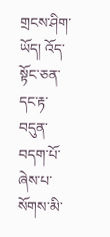གྲངས་ཤིག་ཡོད། འོད་སྟོང་ཅན་དང་རྟ་བདུན་བདག་པོ་ཞེས་པ་སོགས་མི་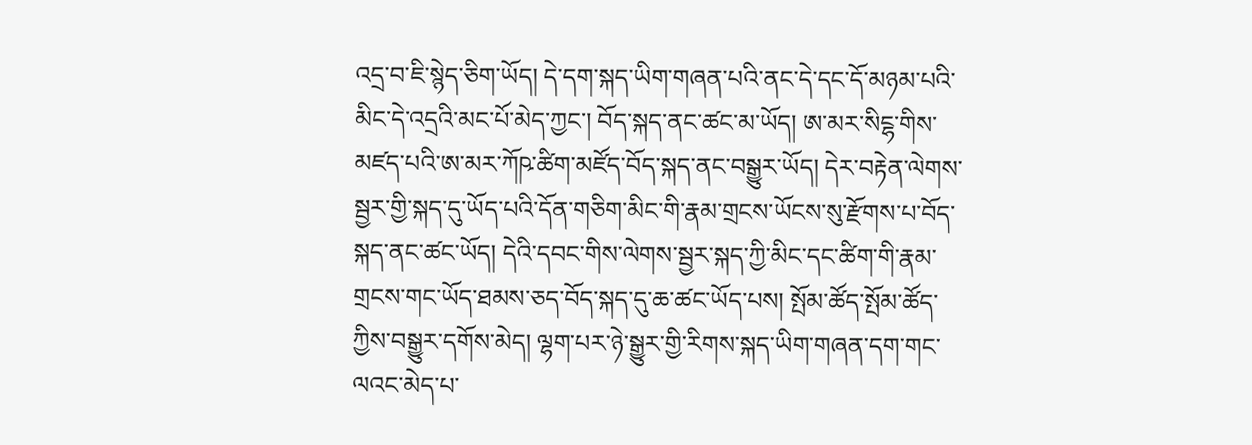འདྲ་བ་ཇི་སྙེད་ཅིག་ཡོད། དེ་དག་སྐད་ཡིག་གཞན་པའི་ནང་དེ་དང་དོ་མཉམ་པའི་མིང་དེ་འདྲའི་མང་པོ་མེད་ཀྱང་། བོད་སྐད་ནང་ཚང་མ་ཡོད། ཨ་མར་སིངྷ་གིས་མཛད་པའི་ཨ་མར་ཀོཥ་ཚིག་མཛོད་བོད་སྐད་ནང་བསྒྱུར་ཡོད། དེར་བརྟེན་ལེགས་སྦྱར་གྱི་སྐད་དུ་ཡོད་པའི་དོན་གཅིག་མིང་གི་རྣམ་གྲངས་ཡོངས་སུ་རྫོགས་པ་བོད་སྐད་ནང་ཚང་ཡོད། དེའི་དབང་གིས་ལེགས་སྦྱར་སྐད་ཀྱི་མིང་དང་ཚིག་གི་རྣམ་གྲངས་གང་ཡོད་ཐམས་ཅད་བོད་སྐད་དུ་ཆ་ཚང་ཡོད་པས། སྤོམ་ཚོད་སྤོམ་ཚོད་ཀྱིས་བསྒྱུར་དགོས་མེད། ལྷག་པར་ཉེ་སྒྱུར་གྱི་རིགས་སྐད་ཡིག་གཞན་དག་གང་ལའང་མེད་པ་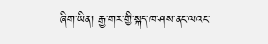ཞིག་ཡིན། རྒྱ་གར་གྱི་སྐད་ཁ་ཤས་ནང་ལའང་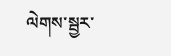ལེགས་སྦྱར་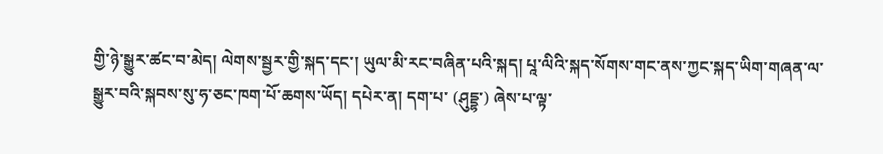གྱི་ཉེ་སྒྱུར་ཚང་བ་མེད། ལེགས་སྦྱར་གྱི་སྐད་དང་། ཡུལ་མི་རང་བཞིན་པའི་སྐད། པཱ་ལིའི་སྐད་སོགས་གང་ནས་ཀྱང་སྐད་ཡིག་གཞན་ལ་སྒྱུར་བའི་སྐབས་སུ་ཧ་ཅང་ཁག་པོ་ཆགས་ཡོད། དཔེར་ན། དག་པ་ (ཤུདྡྷ་) ཞེས་པ་ལྟ་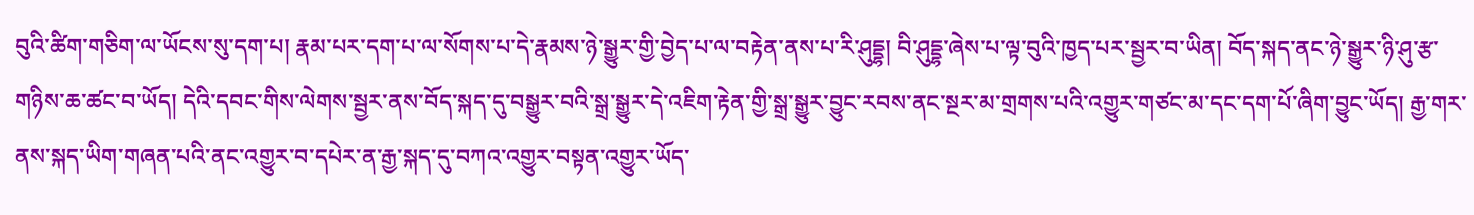བུའི་ཚིག་གཅིག་ལ་ཡོངས་སུ་དག་པ། རྣམ་པར་དག་པ་ལ་སོགས་པ་དེ་རྣམས་ཉེ་སྒྱུར་གྱི་བྱེད་པ་ལ་བརྟེན་ནས་པ་རི་ཤུདྡྷ། བི་ཤུདྡྷ་ཞེས་པ་ལྟ་བུའི་ཁྱད་པར་སྦྱར་བ་ཡིན། བོད་སྐད་ནང་ཉེ་སྒྱུར་ཉི་ཤུ་རྩ་གཉིས་ཆ་ཚང་བ་ཡོད། དེའི་དབང་གིས་ལེགས་སྦྱར་ནས་བོད་སྐད་དུ་བསྒྱུར་བའི་སྒྲ་སྒྱུར་དེ་འཇིག་རྟེན་གྱི་སྒྲ་སྒྱུར་བྱུང་རབས་ནང་སྔར་མ་གྲགས་པའི་འགྱུར་གཙང་མ་དང་དག་པོ་ཞིག་བྱུང་ཡོད། རྒྱ་གར་ནས་སྐད་ཡིག་གཞན་པའི་ནང་འགྱུར་བ་དཔེར་ན་རྒྱ་སྐད་དུ་བཀའ་འགྱུར་བསྟན་འགྱུར་ཡོད་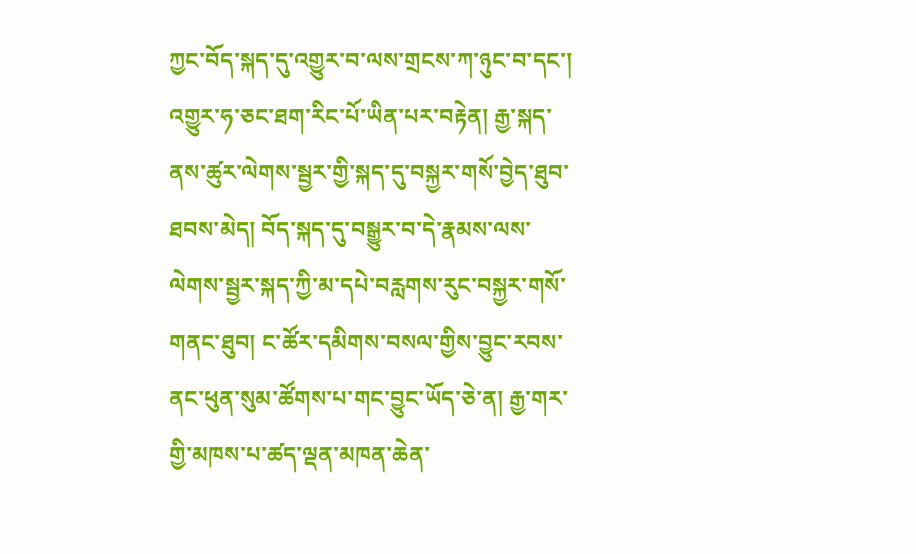ཀྱང་བོད་སྐད་དུ་འགྱུར་བ་ལས་གྲངས་ཀ་ཉུང་བ་དང་། འགྱུར་ཧ་ཅང་ཐག་རིང་པོ་ཡིན་པར་བརྟེན། རྒྱ་སྐད་ནས་ཚུར་ལེགས་སྦྱར་གྱི་སྐད་དུ་བསྐྱར་གསོ་བྱེད་ཐུབ་ཐབས་མེད། བོད་སྐད་དུ་བསྒྱུར་བ་དེ་རྣམས་ལས་ལེགས་སྦྱར་སྐད་ཀྱི་མ་དཔེ་བརླགས་རུང་བསྐྱར་གསོ་གནང་ཐུབ། ང་ཚོར་དམིགས་བསལ་གྱིས་བྱུང་རབས་ནང་ཕུན་སུམ་ཚོགས་པ་གང་བྱུང་ཡོད་ཅེ་ན། རྒྱ་གར་གྱི་མཁས་པ་ཚད་ལྡན་མཁན་ཆེན་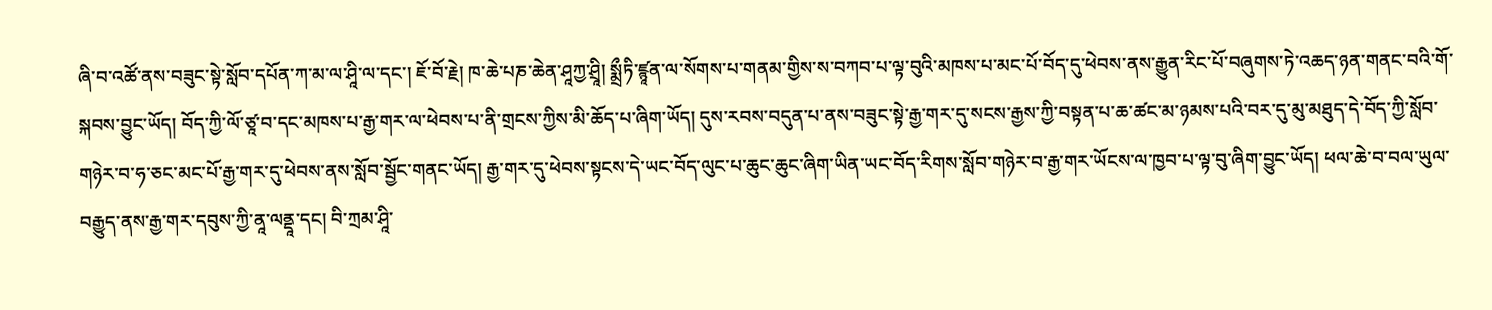ཞི་བ་འཚོ་ནས་བཟུང་སྟེ་སློབ་དཔོན་ཀ་མ་ལ་ཤཱི་ལ་དང་། ཇོ་བོ་རྗེ། ཁ་ཆེ་པཎ་ཆེན་ཤཱཀྱ་ཤྲཱི། སྨྲྀཏི་ཛྙཱན་ལ་སོགས་པ་གནམ་གྱིས་ས་བཀབ་པ་ལྟ་བུའི་མཁས་པ་མང་པོ་བོད་དུ་ཕེབས་ནས་རྒྱུན་རིང་པོ་བཞུགས་ཏེ་འཆད་ཉན་གནང་བའི་གོ་སྐབས་བྱུང་ཡོད། བོད་ཀྱི་ལོ་ཙཱ་བ་དང་མཁས་པ་རྒྱ་གར་ལ་ཕེབས་པ་ནི་གྲངས་ཀྱིས་མི་ཆོད་པ་ཞིག་ཡོད། དུས་རབས་བདུན་པ་ནས་བཟུང་སྟེ་རྒྱ་གར་དུ་སངས་རྒྱས་ཀྱི་བསྟན་པ་ཆ་ཚང་མ་ཉམས་པའི་བར་དུ་མུ་མཐུད་དེ་བོད་ཀྱི་སློབ་གཉེར་བ་ཧ་ཅང་མང་པོ་རྒྱ་གར་དུ་ཕེབས་ནས་སློབ་སྦྱོང་གནང་ཡོད། རྒྱ་གར་དུ་ཕེབས་སྟངས་དེ་ཡང་བོད་ལུང་པ་ཆུང་ཆུང་ཞིག་ཡིན་ཡང་བོད་རིགས་སློབ་གཉེར་བ་རྒྱ་གར་ཡོངས་ལ་ཁྱབ་པ་ལྟ་བུ་ཞིག་བྱུང་ཡོད། ཕལ་ཆེ་བ་བལ་ཡུལ་བརྒྱུད་ནས་རྒྱ་གར་དབུས་ཀྱི་ནཱ་ལནྡཱ་དང། བི་ཀྲམ་ཤཱི་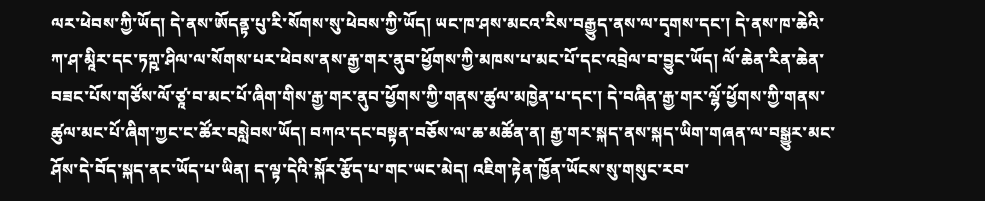ལར་ཕེབས་ཀྱི་ཡོད། དེ་ནས་ཨོདནྟ་པུ་རི་སོགས་སུ་ཕེབས་ཀྱི་ཡོད། ཡང་ཁ་ཤས་མངའ་རིས་བརྒྱུད་ནས་ལ་དྭགས་དང་། དེ་ནས་ཁ་ཆེའི་ཀ་ཤ་མཱིར་དང་ཏཀྵ་ཤིལ་ལ་སོགས་པར་ཕེབས་ནས་རྒྱ་གར་ནུབ་ཕྱོགས་ཀྱི་མཁས་པ་མང་པོ་དང་འབྲེལ་བ་བྱུང་ཡོད། ལོ་ཆེན་རིན་ཆེན་བཟང་པོས་གཙོས་ལོ་ཙཱ་བ་མང་པོ་ཞིག་གིས་རྒྱ་གར་ནུབ་ཕྱོགས་ཀྱི་གནས་ཚུལ་མཁྱེན་པ་དང་། དེ་བཞིན་རྒྱ་གར་ལྷོ་ཕྱོགས་ཀྱི་གནས་ཚུལ་མང་པོ་ཞིག་ཀྱང་ང་ཚོར་བསླེབས་ཡོད། བཀའ་དང་བསྟན་བཅོས་ལ་ཆ་མཚོན་ན། རྒྱ་གར་སྐད་ནས་སྐད་ཡིག་གཞན་ལ་བསྒྱུར་མང་ཤོས་དེ་བོད་སྐད་ནང་ཡོད་པ་ཡིན། ད་ལྟ་དེའི་སྐོར་རྩོད་པ་གང་ཡང་མེད། འཇིག་རྟེན་ཁྱོན་ཡོངས་སུ་གསུང་རབ་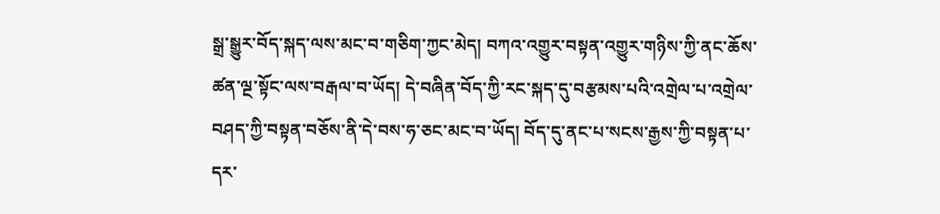སྒྲ་སྒྱུར་བོད་སྐད་ལས་མང་བ་གཅིག་ཀྱང་མེད། བཀའ་འགྱུར་བསྟན་འགྱུར་གཉིས་ཀྱི་ནང་ཆོས་ཚན་ལྔ་སྟོང་ལས་བརྒལ་བ་ཡོད། དེ་བཞིན་བོད་ཀྱི་རང་སྐད་དུ་བརྩམས་པའི་འགྲེལ་པ་འགྲེལ་བཤད་ཀྱི་བསྟན་བཅོས་ནི་དེ་བས་ཧ་ཅང་མང་བ་ཡོད། བོད་དུ་ནང་པ་སངས་རྒྱས་ཀྱི་བསྟན་པ་དར་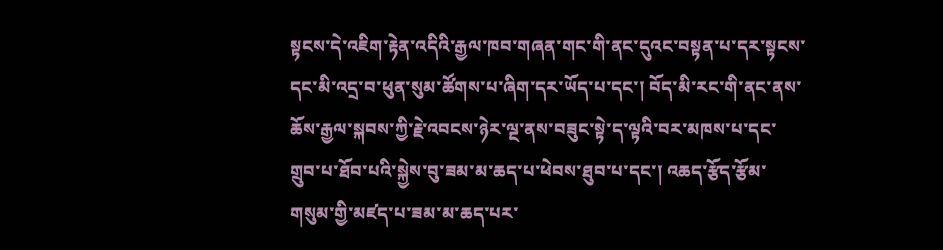སྟངས་དེ་འཇིག་རྟེན་འདིའི་རྒྱལ་ཁབ་གཞན་གང་གི་ནང་དུའང་བསྟན་པ་དར་སྟངས་དང་མི་འདྲ་བ་ཕུན་སུམ་ཚོགས་པ་ཞིག་དར་ཡོད་པ་དང་། བོད་མི་རང་གི་ནང་ནས་ཆོས་རྒྱལ་སྐབས་ཀྱི་རྗེ་འབངས་ཉེར་ལྔ་ནས་བཟུང་སྟེ་ད་ལྟའི་བར་མཁས་པ་དང་གྲུབ་པ་ཐོབ་པའི་སྐྱེས་བུ་ཟམ་མ་ཆད་པ་ཕེབས་ཐུབ་པ་དང་། འཆད་རྩོད་རྩོམ་གསུམ་གྱི་མཛད་པ་ཟམ་མ་ཆད་པར་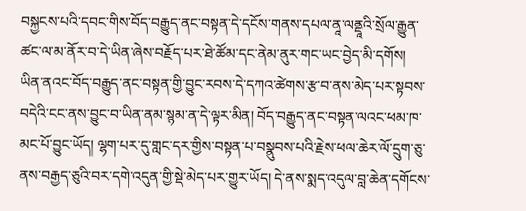བསྐྱངས་པའི་དབང་གིས་བོད་བརྒྱུད་ནང་བསྟན་དེ་དངོས་གནས་དཔལ་ནཱ་ལནྡཱའི་སྲོལ་རྒྱུན་ཚང་ལ་མ་ནོར་བ་དེ་ཡིན་ཞེས་བརྗོད་པར་ཐེ་ཚོམ་དང་ནེམ་ནུར་གང་ཡང་བྱེད་མི་དགོས། ཡིན་ནའང་བོད་བརྒྱུད་ནང་བསྟན་གྱི་བྱུང་རབས་དེ་དཀའ་ཚེགས་རྩ་བ་ནས་མེད་པར་སྟབས་བདེའི་ངང་ནས་བྱུང་བ་ཡིན་ནམ་སྙམ་ན་དེ་ལྟར་མིན། བོད་བརྒྱུད་ནང་བསྟན་ལའང་ཕམ་ཁ་མང་པོ་བྱུང་ཡོད། ལྷག་པར་དུ་གླང་དར་གྱིས་བསྟན་པ་བསྣུབས་པའི་རྗེས་ཕལ་ཆེར་ལོ་དྲུག་ཅུ་ནས་བརྒྱད་ཅུའི་བར་དགེ་འདུན་གྱི་སྡེ་མེད་པར་གྱུར་ཡོད། དེ་ནས་སྨད་འདུལ་བླ་ཆེན་དགོངས་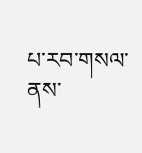པ་རབ་གསལ་ནས་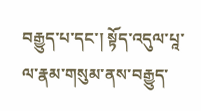བརྒྱུད་པ་དང་། སྟོད་འདུལ་པཱ་ལ་རྣམ་གསུམ་ནས་བརྒྱུད་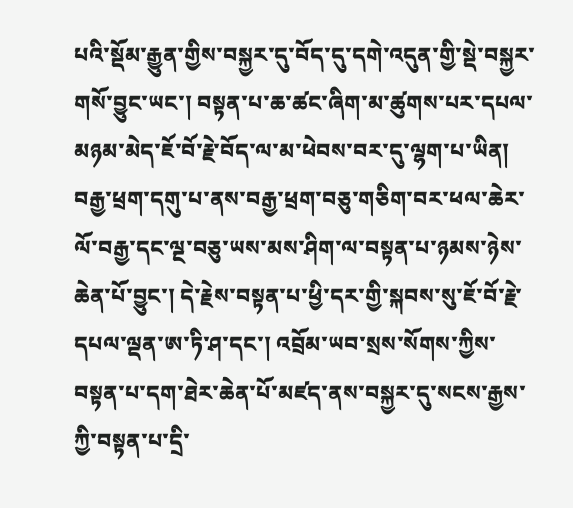པའི་སྡོམ་རྒྱུན་གྱིས་བསྐྱར་དུ་བོད་དུ་དགེ་འདུན་གྱི་སྡེ་བསྐྱར་གསོ་བྱུང་ཡང་། བསྟན་པ་ཆ་ཚང་ཞིག་མ་ཚུགས་པར་དཔལ་མཉམ་མེད་ཇོ་བོ་རྗེ་བོད་ལ་མ་ཕེབས་བར་དུ་ལྷག་པ་ཡིན། བརྒྱ་ཕྲག་དགུ་པ་ནས་བརྒྱ་ཕྲག་བཅུ་གཅིག་བར་ཕལ་ཆེར་ལོ་བརྒྱ་དང་ལྔ་བཅུ་ཡས་མས་ཤིག་ལ་བསྟན་པ་ཉམས་ཉེས་ཆེན་པོ་བྱུང་། དེ་རྗེས་བསྟན་པ་ཕྱི་དར་གྱི་སྐབས་སུ་ཇོ་བོ་རྗེ་དཔལ་ལྡན་ཨ་ཏི་ཤ་དང་། འབྲོམ་ཡབ་སྲས་སོགས་ཀྱིས་བསྟན་པ་དག་ཐེར་ཆེན་པོ་མཛད་ནས་བསྐྱར་དུ་སངས་རྒྱས་ཀྱི་བསྟན་པ་དྲི་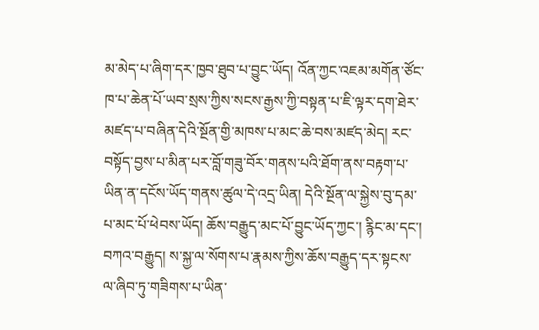མ་མེད་པ་ཞིག་དར་ཁྱབ་ཐུབ་པ་བྱུང་ཡོད། འོན་ཀྱང་འཇམ་མགོན་ཙོང་ཁ་པ་ཆེན་པོ་ཡབ་སྲས་ཀྱིས་སངས་རྒྱས་ཀྱི་བསྟན་པ་ཇི་ལྟར་དག་ཐེར་མཛད་པ་བཞིན་དེའི་སྔོན་གྱི་མཁས་པ་མང་ཆེ་བས་མཛད་མེད། རང་བསྟོད་བྱས་པ་མིན་པར་བློ་གཟུ་བོར་གནས་པའི་ཐོག་ནས་བརྟག་པ་ཡིན་ན་དངོས་ཡོད་གནས་ཚུལ་དེ་འདྲ་ཡིན། དེའི་སྔོན་ལ་སྐྱེས་བུ་དམ་པ་མང་པོ་ཕེབས་ཡོད། ཆོས་བརྒྱུད་མང་པོ་བྱུང་ཡོད་ཀྱང་། རྙིང་མ་དང་། བཀའ་བརྒྱུད། ས་སྐྱ་ལ་སོགས་པ་རྣམས་ཀྱིས་ཆོས་བརྒྱུད་དར་སྟངས་ལ་ཞིབ་ཏུ་གཟིགས་པ་ཡིན་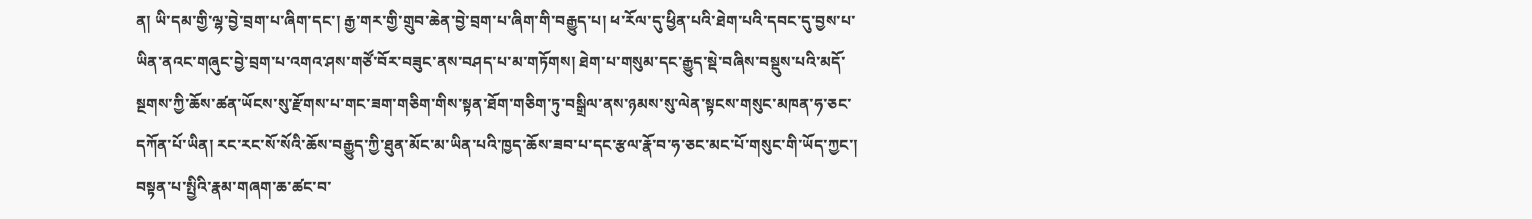ན། ཡི་དམ་གྱི་ལྷ་བྱེ་བྲག་པ་ཞིག་དང་། རྒྱ་གར་གྱི་གྲུབ་ཆེན་བྱེ་བྲག་པ་ཞིག་གི་བརྒྱུད་པ། ཕ་རོལ་དུ་ཕྱིན་པའི་ཐེག་པའི་དབང་དུ་བྱས་པ་ཡིན་ནའང་གཞུང་བྱེ་བྲག་པ་འགའ་ཤས་གཙོ་བོར་བཟུང་ནས་བཤད་པ་མ་གཏོགས། ཐེག་པ་གསུམ་དང་རྒྱུད་སྡེ་བཞིས་བསྡུས་པའི་མདོ་སྔགས་ཀྱི་ཆོས་ཚན་ཡོངས་སུ་རྫོགས་པ་གང་ཟག་གཅིག་གིས་སྟན་ཐོག་གཅིག་ཏུ་བསྒྲིལ་ནས་ཉམས་སུ་ལེན་སྟངས་གསུང་མཁན་ཧ་ཅང་དཀོན་པོ་ཡིན། རང་རང་སོ་སོའི་ཆོས་བརྒྱུད་ཀྱི་ཐུན་མོང་མ་ཡིན་པའི་ཁྱད་ཆོས་ཟབ་པ་དང་རྩལ་རྣོ་བ་ཧ་ཅང་མང་པོ་གསུང་གི་ཡོད་ཀྱང་། བསྟན་པ་སྤྱིའི་རྣམ་གཞག་ཆ་ཚང་བ་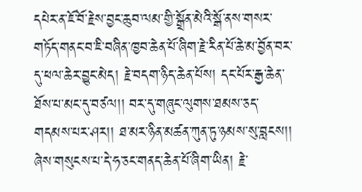དཔེར་ན་ཇོ་བོ་རྗེས་བྱང་ཆུབ་ལམ་གྱི་སྒྲོན་མེའི་སྒོ་ནས་གསར་གཏོད་གནང་བ་ཇི་བཞིན་ཁྱབ་ཆེན་པོ་ཞིག་རྗེ་རིན་པོ་ཆེ་མ་བྱོན་བར་དུ་ཕལ་ཆེར་བྱུང་མེད། རྗེ་བདག་ཉིད་ཆེན་པོས། དང་པོར་རྒྱ་ཆེན་ཐོས་པ་མང་དུ་བཙལ།། བར་དུ་གཞུང་ལུགས་ཐམས་ཅད་གདམས་པར་ཤར།། ཐ་མར་ཉིན་མཚན་ཀུན་ཏུ་ཉམས་སུ་བླངས།། ཞེས་གསུངས་པ་དེ་ཧ་ཅང་གནད་ཆེན་པོ་ཞིག་ཡིན། རྗེ་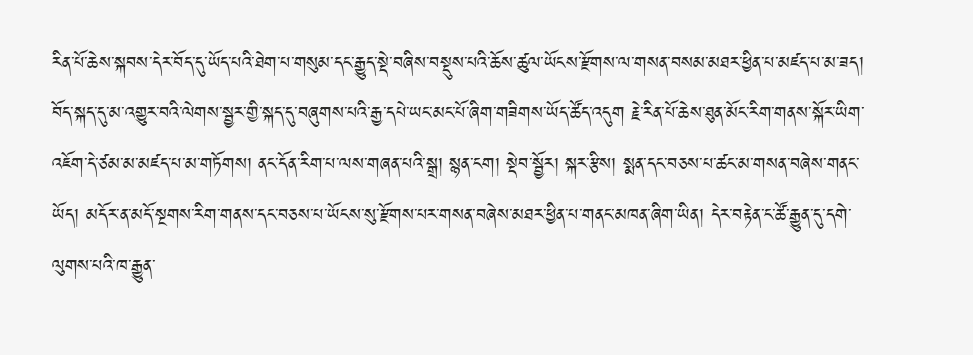རིན་པོ་ཆེས་སྐབས་དེར་བོད་དུ་ཡོད་པའི་ཐེག་པ་གསུམ་དང་རྒྱུད་སྡེ་བཞིས་བསྡུས་པའི་ཆོས་ཚུལ་ཡོངས་རྫོགས་ལ་གསན་བསམ་མཐར་ཕྱིན་པ་མཛད་པ་མ་ཟད། བོད་སྐད་དུ་མ་འགྱུར་བའི་ལེགས་སྦྱར་གྱི་སྐད་དུ་བཞུགས་པའི་རྒྱ་དཔེ་ཡང་མང་པོ་ཞིག་གཟིགས་ཡོད་ཚོད་འདུག རྗེ་རིན་པོ་ཆེས་ཐུན་མོང་རིག་གནས་སྐོར་ཡིག་འཇོག་དེ་ཙམ་མ་མཛད་པ་མ་གཏོགས། ནང་དོན་རིག་པ་ལས་གཞན་པའི་སྒྲ། སྙན་ངག། སྡེབ་སྦྱོར། སྐར་རྩིས། སྨན་དང་བཅས་པ་ཚང་མ་གསན་བཞེས་གནང་ཡོད། མདོར་ན་མདོ་སྔགས་རིག་གནས་དང་བཅས་པ་ཡོངས་སུ་རྫོགས་པར་གསན་བཞེས་མཐར་ཕྱིན་པ་གནང་མཁན་ཞིག་ཡིན། དེར་བརྟེན་ང་ཚོ་རྒྱུན་དུ་དགེ་ལུགས་པའི་ཁ་རྒྱུན་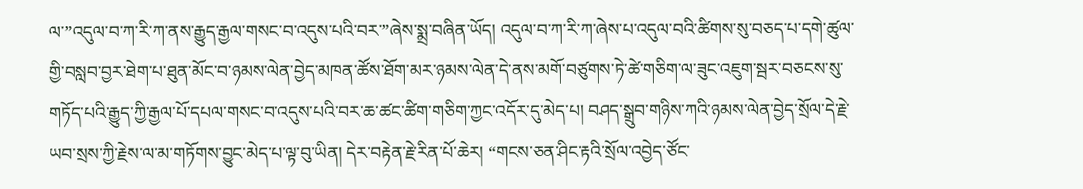ལ་”འདུལ་བ་ཀ་རི་ཀ་ནས་རྒྱུད་རྒྱལ་གསང་བ་འདུས་པའི་བར་”ཞེས་སྨྲ་བཞིན་ཡོད། འདུལ་བ་ཀ་རི་ཀ་ཞེས་པ་འདུལ་བའི་ཚིགས་སུ་བཅད་པ་དགེ་ཚུལ་གྱི་བསླབ་བྱར་ཐེག་པ་ཐུན་མོང་བ་ཉམས་ལེན་བྱེད་མཁན་ཚོས་ཐོག་མར་ཉམས་ལེན་དེ་ནས་མགོ་བཙུགས་ཏེ་ཚེ་གཅིག་ལ་ཟུང་འཇུག་སྦར་བཅངས་སུ་གཏོད་པའི་རྒྱུད་ཀྱི་རྒྱལ་པོ་དཔལ་གསང་བ་འདུས་པའི་བར་ཆ་ཚང་ཚིག་གཅིག་ཀྱང་འདོར་དུ་མེད་པ། བཤད་སྒྲུབ་གཉིས་ཀའི་ཉམས་ལེན་བྱེད་སྲོལ་དེ་རྗེ་ཡབ་སྲས་ཀྱི་རྗེས་ལ་མ་གཏོགས་བྱུང་མེད་པ་ལྟ་བུ་ཡིན། དེར་བརྟེན་རྗེ་རིན་པོ་ཆེར། “གངས་ཅན་ཤིང་རྟའི་སྲོལ་འབྱེད་ཙོང་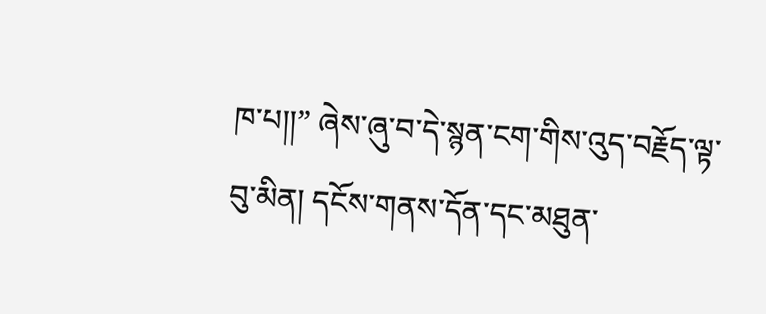ཁ་པ།།” ཞེས་ཞུ་བ་དེ་སྙན་ངག་གིས་འུད་བརྗོད་ལྟ་བུ་མིན། དངོས་གནས་དོན་དང་མཐུན་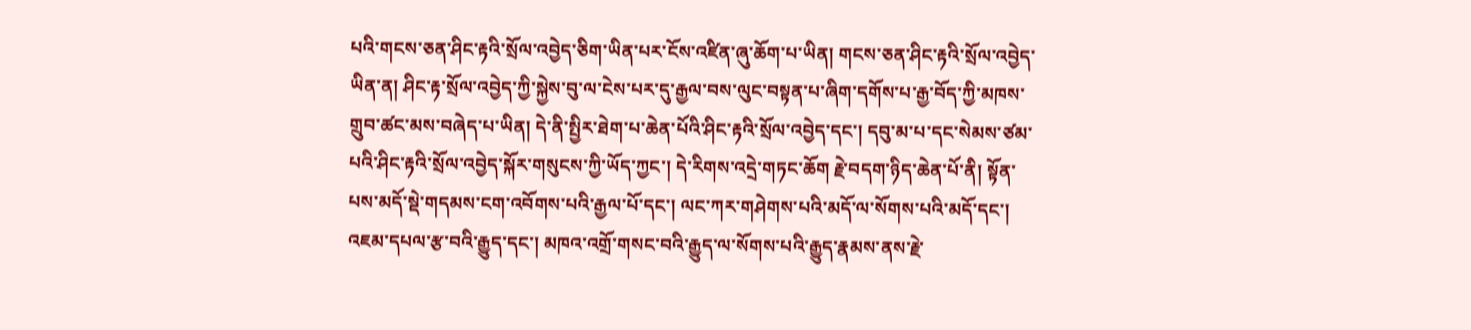པའི་གངས་ཅན་ཤིང་རྟའི་སྲོལ་འབྱེད་ཅིག་ཡིན་པར་ངོས་འཛིན་ཞུ་ཆོག་པ་ཡིན། གངས་ཅན་ཤིང་རྟའི་སྲོལ་འབྱེད་ཡིན་ན། ཤིང་རྟ་སྲོལ་འབྱེད་ཀྱི་སྐྱེས་བུ་ལ་ངེས་པར་དུ་རྒྱལ་བས་ལུང་བསྟན་པ་ཞིག་དགོས་པ་རྒྱ་བོད་ཀྱི་མཁས་གྲུབ་ཚང་མས་བཞེད་པ་ཡིན། དེ་ནི་སྤྱིར་ཐེག་པ་ཆེན་པོའི་ཤིང་རྟའི་སྲོལ་འབྱེད་དང་། དབུ་མ་པ་དང་སེམས་ཙམ་པའི་ཤིང་རྟའི་སྲོལ་འབྱེད་སྐོར་གསུངས་ཀྱི་ཡོད་ཀྱང་། དེ་རིགས་འདྲེ་གཏང་ཆོག རྗེ་བདག་ཉིད་ཆེན་པོ་ནི། སྟོན་པས་མདོ་སྡེ་གདམས་ངག་འབོགས་པའི་རྒྱལ་པོ་དང་། ལང་ཀར་གཤེགས་པའི་མདོ་ལ་སོགས་པའི་མདོ་དང་། འཇམ་དཔལ་རྩ་བའི་རྒྱུད་དང་། མཁའ་འགྲོ་གསང་བའི་རྒྱུད་ལ་སོགས་པའི་རྒྱུད་རྣམས་ནས་རྗེ་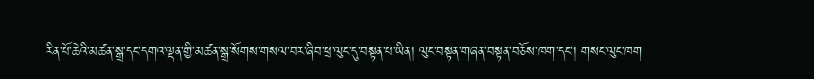རིན་པོ་ཆེའི་མཚན་སྒྲ་དང་དགའ་ལྡན་གྱི་མཚན་སྒྲ་སོགས་གསལ་བར་ཞིབ་ཕྲ་ལུང་དུ་བསྟན་པ་ཡིན། ལུང་བསྟན་གཞན་བསྟན་བཅོས་ཁག་དང་། གསང་ལུང་ཁག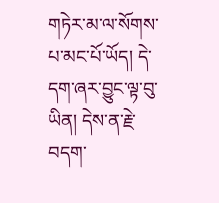གཏེར་མ་ལ་སོགས་པ་མང་པོ་ཡོད། དེ་དག་ཞར་བྱུང་ལྟ་བུ་ཡིན། དེས་ན་རྗེ་བདག་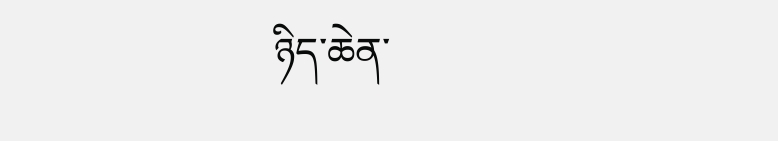ཉིད་ཆེན་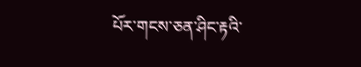པོར་གངས་ཅན་ཤིང་རྟའི་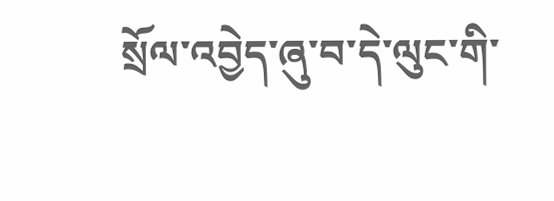སྲོལ་འབྱེད་ཞུ་བ་དེ་ལུང་གི་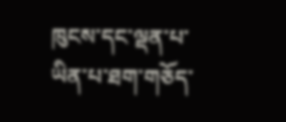ཁུངས་དང་ལྡན་པ་ཡིན་པ་ཐག་གཅོད་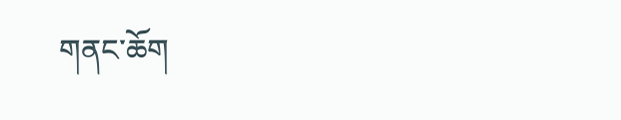གནང་ཆོག